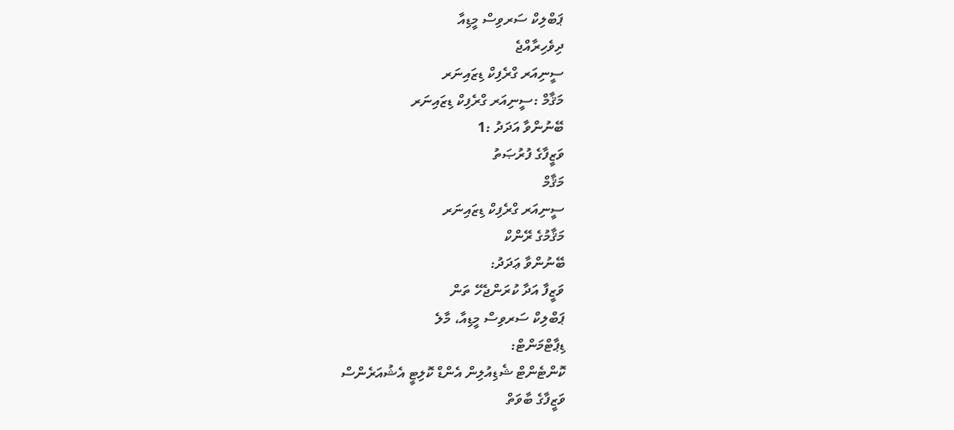ޕަބްލިކް ސަރވިސް މީޑިއާ
ދިވެހިރާއްޖެ
ސީނިއަރ ގްރެފިކް ޑިޒައިނަރ
މަޤާމް :ސީނިއަރ ގްރެފިކް ޑިޒައިނަރ
ބޭނުންވާ އަދަދު :1
ވަޒީފާގެ ފުރުޞަތު
މަޤާމް
ސީނިއަރ ގްރެފިކް ޑިޒައިނަރ
މަޤާމުގެ ރޭންކް
ބޭނުންވާ ޢަދަދު:
ވަޒީފާ އަދާ ކުރަންޖެހޭ ތަން
ޕަބްލިކް ސަރވިސް މީޑިއާ، މާލެ
ޑިޕާޓްމަންޓް:
ކޮންޓެންޓް ޝެޑިއުލިން އެންޑް ކޮލިޓީ އެޝުއަރެންސް
ވަޒީފާގެ ބާވަތް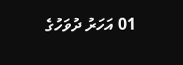01 އަހަރު ދުވަހުގެ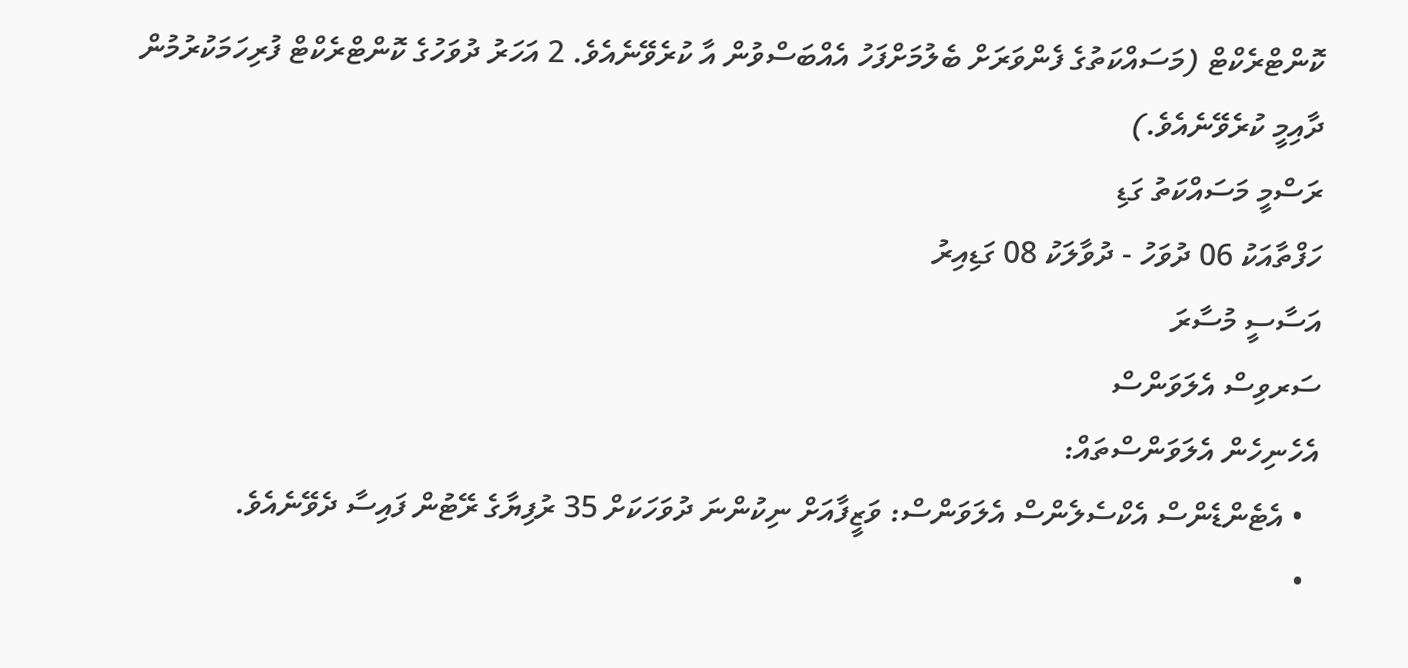ކޮންޓްރެކްޓް (މަސައްކަތުގެ ފެންވަރަށް ބެލުމަށްފަހު އެއްބަސްވުން އާ ކުރެވޭނެއެވެ. 2 އަހަރު ދުވަހުގެ ކޮންޓްރެކްޓް ފުރިހަމަކުރުމުން ދާއިމީ ކުރެވޭނެއެވެ.)
ރަސްމީ މަސައްކަތު ގަޑި
ހަފްތާއަކު 06 ދުވަހު - ދުވާލަކު 08 ގަޑިއިރު
އަސާސީ މުސާރަ
ސަރވިސް އެލަވަންސް
އެހެނިހެން އެލަވަންސްތައް:
  • އެޓެންޑެންސް އެކްސެލެންސް އެލަވަންސް: ވަޒީފާއަށް ނިކުންނަ ދުވަހަކަށް 35 ރުފިޔާގެ ރޭޓުން ފައިސާ ދެވޭނެއެވެ.
  •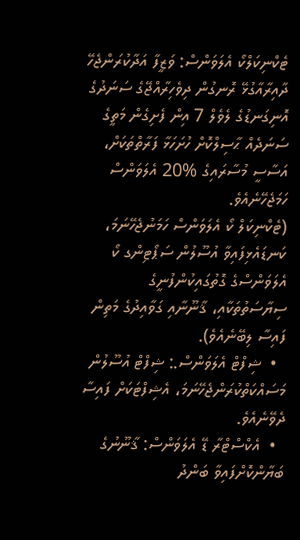ޓެކްނިކަލްކޯ އެލަވަންސް: ވަޒީފާ އަދާކުރަންޖެހޭ ދާއިރާއާގުޅޭ ރޮނގުން ދިވެހިރާއްޖޭގެ ސަނަދުގެ އޮނިގަނޑުގެ ލެވެލް 7 އިން ފެށިގެން މަތީގެ ސަނަދެއް ޙާސިލްކޮށް ހުށަހަޅާ ފަރާތްތަކަށް، އަސާސީ މުސާރައިގެ %20 އެލަވަންސް ހަމަޖެހޭނެއެވެ.
(ޓެކްނިކަލް ކޯ އެލަވަންސް ހަމަނުޖެހޭނަމަ، ކަނޑައެޅިފައިވާ އުސޫލުން ސަޕޯޓިންގ ކޯ އެލަވަންސްގެ ގޮތުގައިކުންފުނީގެ ސިޔާސަތުތަކާއި، ޤާނޫނާއި ގަވާއިދުގެ މަތިން ފައިސާ ލިބޭނެއެވެ).
  •  ޝިފްޓް އެލަވަންސް.: ޝިފްޓް އުސޫލުން މަސައްކަތްކުރަންޖެހޭނަމަ، އެޝިފްޓަކަށް ފައިސާ ދެވޭނެއެވެ.
  •  އެކްސްޓްރާ ޑޭ އެލަވަންސް: ޤާނޫނުގެ ބަޔާންކޮށްފައިވާ ބަންދު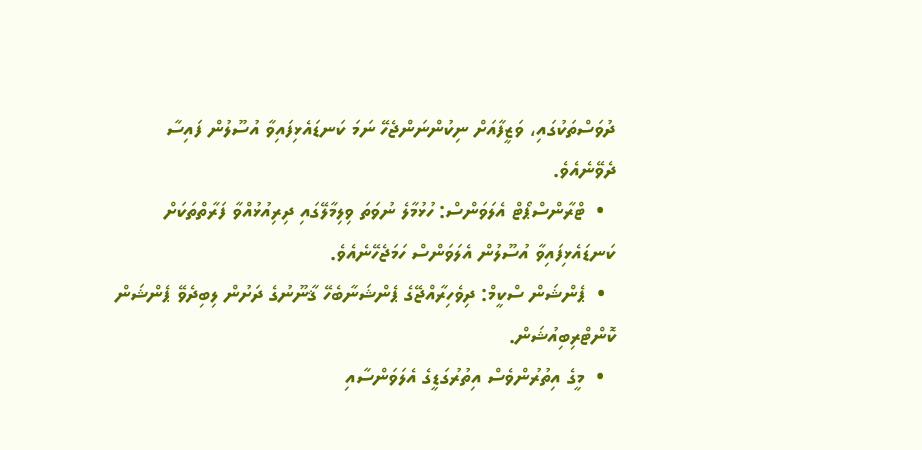ދުވަސްތަކުގައި، ވަޒީފާއަށް ނިކުންނަންޖެހޭ ނަމަ ކަނޑައެޅިފައިވާ އުސޫލުން ފައިސާ ދެވޭނެއެވެ.
  •  ޓްރާންސްޕޯޓް އެލަވަންސް: ހުޅުމާލެ ނުވަތަ ވިލިމާލޭގައި ދިރިއުޅުއްވާ ފަރާތްތަކަށް ކަނޑައެޅިފައިވާ އުސޫލުން އެލަވަންސް ހަމަޖެހޭނެއެވެ.
  •  ޕެންޝަން ސްކީމް: ދިވެހިރާއްޖޭގެ ޕެންޝަނާބެހޭ ޤާނޫނުގެ ދަށުން ލިބިދެވޭ ޕެންޝަން ކޮންޓްރިބިއުޝަން.
  •  މީގެ އިތުރުންވެސް އިތުރުގަޑީގެ އެލަވަންސާއި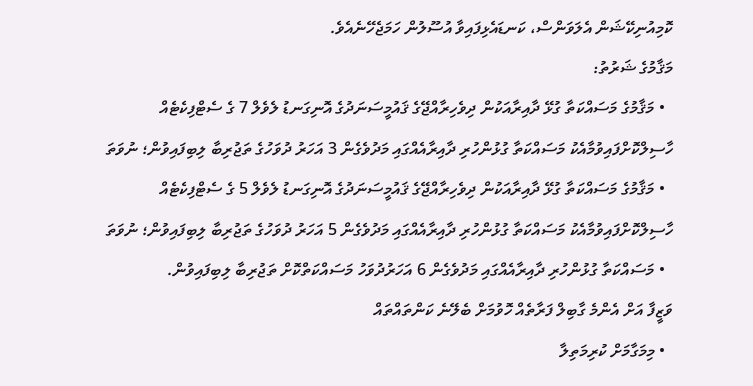ކޮމިއުނިކޭޝަން އެލަވަންސް، ކަނޑައެޅިފައިވާ އުސޫލުން ހަމަޖެހޭނެއެވެ.
މަޤާމުގެ ޝަރުތު:
  • މަޤާމުގެ މަސައްކަތާ ގުޅޭ ދާއިރާއަކުން ދިވެހިރާއްޖޭގެ ޤައުމީސަނަދުގެ އޮނިގަނޑު ލެވެލް 7 ގެ ސެޓްފިކެޓެއް ހާސިލްކޮށްފައިވުމާއެކު މަސައްކަތާ ގުޅުންހުރި ދާއިރާއެއްގައި މަދުވެގެން 3 އަހަރު ދުވަހުގެ ތަޖުރިބާ ލިބިފައިވުން؛ ނުވަތަ
  • މަޤާމުގެ މަސައްކަތާ ގުޅޭ ދާއިރާއަކުން ދިވެހިރާއްޖޭގެ ޤައުމީސަނަދުގެ އޮނިގަނޑު ލެވެލް 5 ގެ ސެޓްފިކެޓެއް ހާސިލްކޮށްފައިވުމާއެކު މަސައްކަތާ ގުޅުންހުރި ދާއިރާއެއްގައި މަދުވެގެން 5 އަހަރު ދުވަހުގެ ތަޖުރިބާ ލިބިފައިވުން؛ ނުވަތަ
  • މަސައްކަތާ ގުޅުންހުރި ދާއިރާއެއްގައި މަދުވެގެން 6 އަހަރުދުވަހު މަސައްކަތްކޮށް ތަޖުރިބާ ލިބިފައިވުން.
ވަޒީފާ އަށް އެންމެ ގާބިލް ފަރާތެއް ހޮވުމަށް ބެލޭނެ ކަންތައްތައް
  • މިމަގާމަށް ކުރިމަތިލާ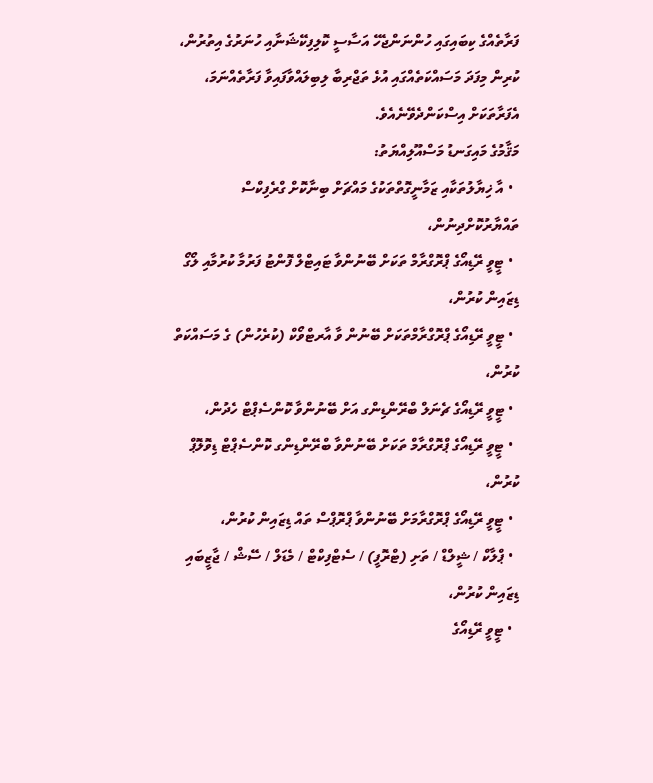ފަރާތެއްގެ ކިބައިގައި ހުންނަންޖެހޭ އަސާސީ ކޮލިފިކޭޝަނާއި ހުނަރުގެ އިތުރުން، ކުރިން މިފަދަ މަސައްކަތެއްގައި އުޅެ ތަޖްރިބާ ލިބިލައްވާފައިވާ ފަރާތެއްނަމަ، އެފަރާތަކަށް އިސްކަންދެވޭނެއެވެ.
މަޤާމުގެ މައިގަނޑު މަސްއޫލިއްޔަތު:
  • އާ ޚިޔާލުތަކާއި ޒަމާނީގޮތްތަކުގެ މައްޗަށް ބިނާކޮށް ގްރެފިކްސް ތައްޔާރުކޮށްދިނުން،
  • ޓީވީ ރޭޑިއޯގެ ޕްރޮގްރާމް ތަކަށް ބޭނުންވާ ޓައިޓްލް ފޮންޓު ފަރުމާ ކުރުމާއި ލޯގޯ ޑިޒައިން ކުރުން،
  • ޓީވީ ރޭޑިއޯގެ ޕްރޮގްރާމްތަކަށް ބޭނުން ވާ އާރޓްވޯކް (ކުރެހުން) ގެ މަސައްކަތް ކުރުން،
  • ޓީވީ ރޭޑިއޯގެ ޗެނަލް ބްރޭންޑިންގ އަށް ބޭނުންވާ ކޮންސެޕްޓް ހެދުން،
  • ޓީވީ ރޭޑިއޯގެ ޕްރޮގްރާމް ތަކަށް ބޭނުންވާ ބްރޭންޑިންގ ކޮންސެޕްޓް ޑިވޮލޮޕް ކުރުން،
  • ޓީވީ ރޭޑިއޯގެ ޕްރޮގްރާމަށް ބޭނުންވާ ޕްރޮޕްސް ތައް ޑިޒައިން ކުރުން،
  • ޕްލާކް / ޝީލްޑް / ތަށި (ޓްރޮފީ) / ސެޓްފިކްޓް / މެޑަލް / ސޭޝް / ޖާޒީބައި ޑިޒައިން ކުރުން،
  • ޓީވީ ރޭޑިއޯގެ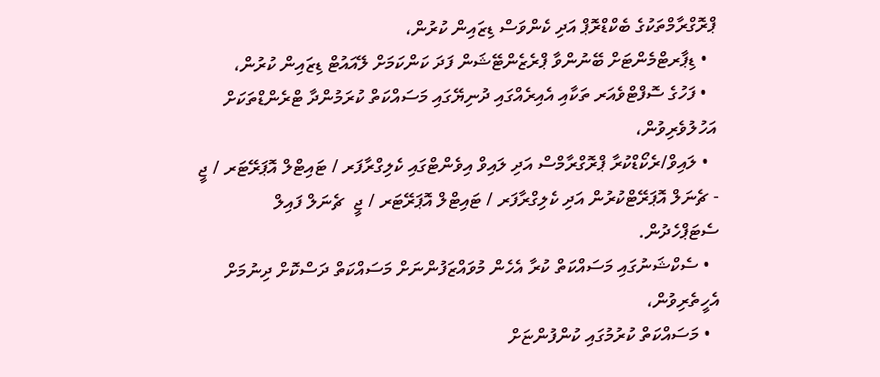ޕްރޮގްރާމްތަކުގެ ބެކްޑްރޮޕް އަދި ކެންވަސް ޑިޒައިން ކުރުން،
  • ޑިޕާރޓްމެންޓަށް ބޭނުންވާ ޕްރެޒެންޓޭޝަން ފަދަ ކަންކަމަށް ލޭއައުޓް ޑިޒައިން ކުރުން،
  • ފަހުގެ ސޮފްޓްވެއަރ ތަކާއި އެއިރެއްގައި ދުނިޔޭގައި މަސައްކަތް ކުރަމުންދާ ޓްރެންޑްތަކަށް އަހުލުވެރިވުން،
  • ލައިވް/ރެކޯޑްކުރާ ޕްރޮގްރާމްސް އަދި ލައިވް އިވެންޓްގައި ކެލިގްރާފަރ / ޓައިޓްލް އޮޕަރޭޓަރ / ޖީ - ޗެނަލް އޮޕަރޭޓްކުރުން އަދި ކެލިގްރާފަރ / ޓައިޓްލް އޮޕަރޭޓަރ / ޖީ  ޗެނަލް ފައިލް ސެޓަޕްހެދުން.
  • ސެކްޝަނުގައި މަސައްކަތް ކުރާ އެހެން މުވައްޒަފުންނަށް މަސައްކަތް ދަސްކޮށް ދިނުމަށް އެހީތެރިވުން،
  • މަސައްކަތް ކުރުމުގައި ކުންފުންޏަށް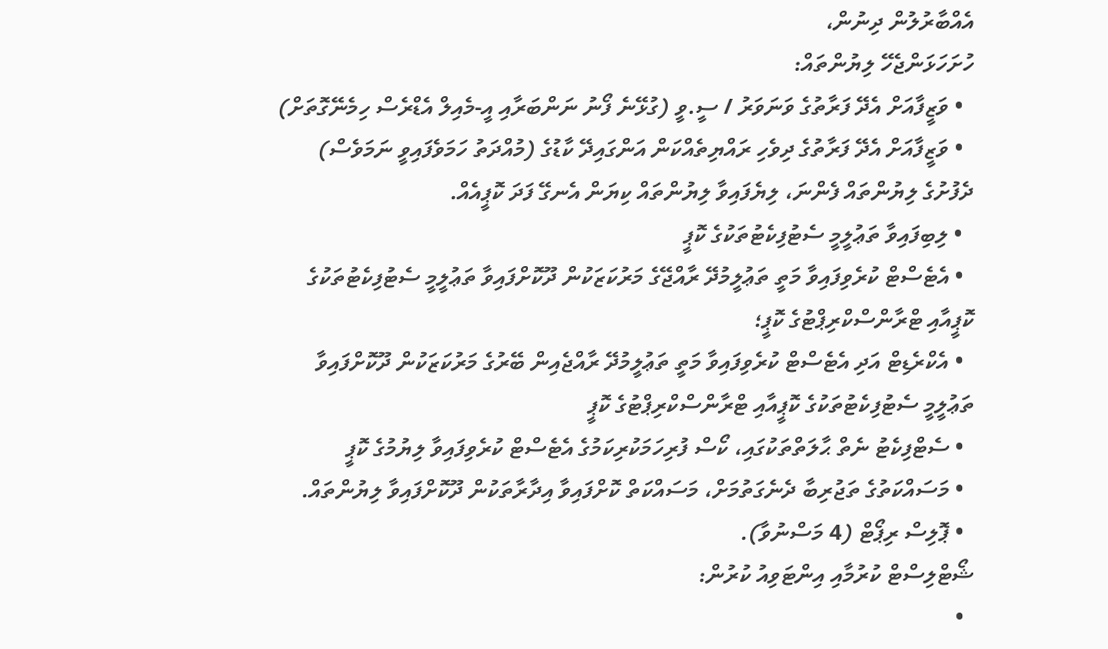އެއްބާރުލުން ދިނުން،
ހުށަހަޅަންޖެހޭ ލިޔުންތައް:
  • ވަޒީފާއަށް އެދޭ ފަރާތުގެ ވަނަވަރު / ސީ.ވީ (ގުޅޭނެ ފޯނު ނަންބަރާއި އީ-މެއިލް އެޑްރެސް ހިމެނޭގޮތަށް)
  • ވަޒީފާއަށް އެދޭ ފަރާތުގެ ދިވެހި ރައްޔިތެއްކަން އަންގައިދޭ ކާޑުގެ (މުއްދަތު ހަމަވެފައިވީ ނަމަވެސް) ދެފުށުގެ ލިޔުންތައް ފެންނަ، ލިޔެފައިވާ ލިޔުންތައް ކިޔަން އެނގޭ ފަދަ ކޮޕީއެއް.
  • ލިބިފައިވާ ތަޢުލީމީ ސެޓުފިކެޓުތަކުގެ ކޮޕީ
  • އެޓެސްޓް ކުރެވިފައިވާ މަތީ ތަޢުލީމުދޭ ރާއްޖޭގެ މަރުކަޒަކުން ދޫކޮށްފައިވާ ތަޢުލީމީ ސެޓުފިކެޓުތަކުގެ ކޮޕީއާއި ޓްރާންސްކްރިޕްޓުގެ ކޮޕީ؛
  • އެކްރެޑިޓް އަދި އެޓެސްޓް ކުރެވިފައިވާ މަތީ ތަޢުލީމުދޭ ރާއްޖެއިން ބޭރުގެ މަރުކަޒަކުން ދޫކޮށްފައިވާ ތަޢުލީމީ ސެޓުފިކެޓުތަކުގެ ކޮޕީއާއި ޓްރާންސްކްރިޕްޓުގެ ކޮޕީ
  • ސެޓްފިކެޓު ނެތް ޙާލަތްތަކުގައި، ކޯސް ފުރިހަމަކުރިކަމުގެ އެޓެސްޓް ކުރެވިފައިވާ ލިޔުމުގެ ކޮޕީ
  • މަސައްކަތުގެ ތަޖުރިބާ ދެނެގަތުމަށް، މަސައްކަތް ކޮށްފައިވާ އިދާރާތަކުން ދޫކޮށްފައިވާ ލިޔުންތައް.
  • ޕޮލިސް ރިޕޯޓް (4 މަސްނުވާ).
ޝޯޓްލިސްޓް ކުރުމާއި އިންޓަވިއު ކުރުން:
  •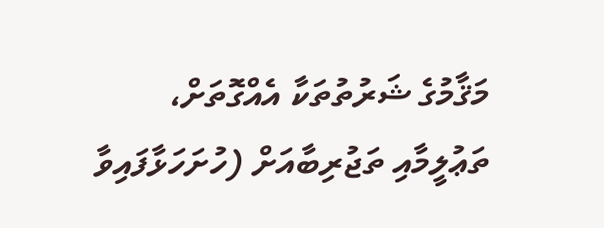މަޤާމުގެ ޝަރުތުތަކާ އެއްގޮތަށް، ތަޢުލީމާއި ތަޖުރިބާއަށް (ހުށަހަޅާފައިވާ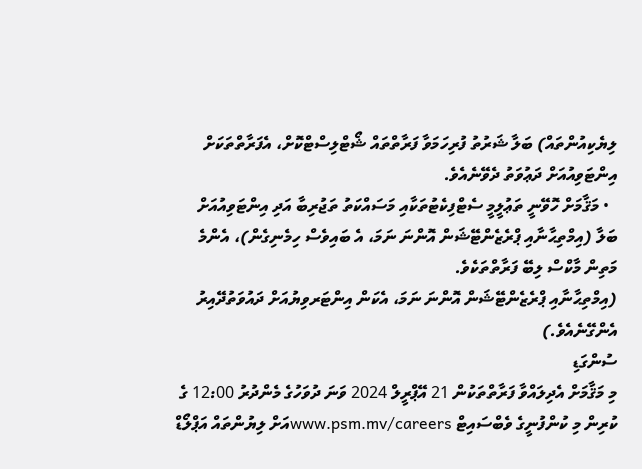ލިޔެކިއުންތައް) ބަލާ ޝަރުތު ފުރިހަމަވާ ފަރާތްތައް ޝޯޓްލިސްޓްކޮށް، އެފަރާތްތަކަށް އިންޓަވިއުއަށް ދަޢުވަތު ދެވޭނެއެވެ.
  • މަޤާމަށް ހޮވޭނީ ތަޢުލީމީ ސެޓްފިކެޓުތަކާއި މަސައްކަތު ތަޖުރިބާ އަދި އިންޓަވިއުއަށް ބަލާ (އިމްތިޙާނާއި ޕްރެޒެންޓޭޝަން އޮންނަ ނަމަ، އެ ބައިވެސް ހިމެނިގެން)، އެންމެ މަތިން މާކްސް ލިބޭ ފަރާތްތަކެވެ.
(އިމްތިޙާނާއި ޕްރެޒެންޓޭޝަން އޮންނަ ނަމަ، އެކަން އިންޓަރވިޔުއަށް ދައުވަތުދޭއިރު އެންގޭނެއެވެ.)
ސުންގަޑި
މި މަޤާމަށް އެދިލައްވާ ފަރާތްތަކުން 21 އޭޕްރީލް 2024 ވަނަ ދުވަހުގެ މެންދުރު 12:00 ގެ ކުރިން މި ކުންފުނީގެ ވެބްސައިޓް www.psm.mv/careersއަށް ލިޔުންތައް އަޕްލޯޑް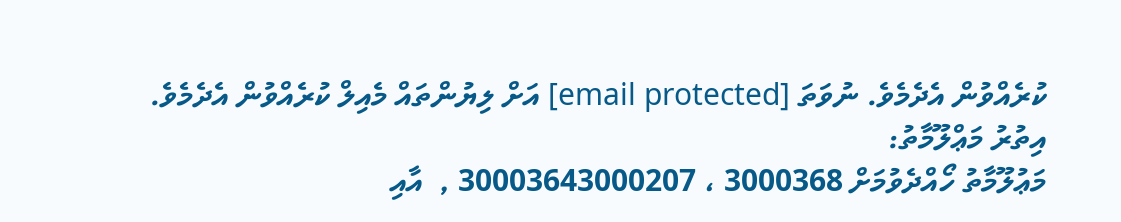ކުރެއްވުން އެދެމެވެ. ނުވަތަ [email protected] އަށް ލިޔުންތައް މެއިލް ކުރެއްވުން އެދެމެވެ.
އިތުރު މަޢްލޫމާތު:
މަޢުލޫމާތު ހޯއްދެވުމަށް 3000368 ، 30003643000207 ,  އާއި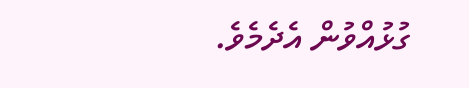ގުޅުއްވުން އެދެމެވެ.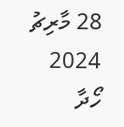28 މާރިޗު 2024
ހޯދާ